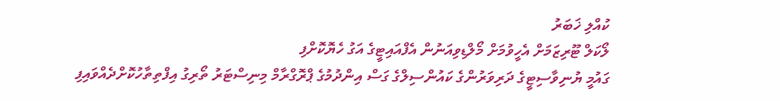ކުއްލި ޚަބަރު
ލޯކަލް ޓޫރިޒަމަށް އެހީވުމަށް މޯލްޑިވިއަނުން އެފްއައިޓީގެ އަގު ހެޔޮކޮށްފި
ގައުމީ ޔުނިވާސިޓީގެ ދަރިވަރުންގެ ކައުންސިލްގެ ގަސް އިންދުމުގެ ޕްރޮގްރާމް މިނިސްޓަރު ތޯރިގު އިފްތިތާހުކޮށްދެއްވައިފި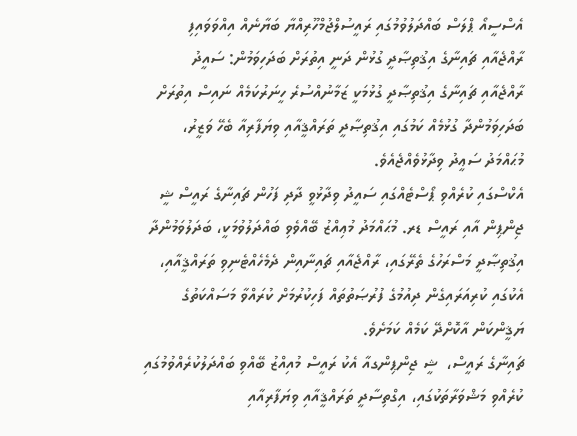އެސްސީއޯ ޕްލަސް ބައްދަލުވުމުގައި ރައީސުލްޖުމްހޫރިއްޔާ ބަޔާނެއް އިއްވަވައިފި
ރާއްޖެއާއި ޗައިނާގެ އިޤުތިޞާދީ ގުޅުން ދަނީ އިތުރަށް ބަދަހިވަމުން: ސައީދު
ރާއްޖެއާއި ޗައިނާގެ އިޤުތިޞާދީ ގުޅުމަކީ ޒަމާނުއްސުރެ ހީނަރުކަމެއް ނައިސް އިތުރަށް ބަދަހިވަމުންދާ ގުޅުމެއް ކަމުގައި އިޤުތިޞާދީ ތަރައްޤީއާއި ވިޔަފާރިއާ ބެހޭ ވަޒީރު، މުޙައްމަދު ސަޢީދު ވިދާޅުވެއްޖެއެވެ.
އެކްސްގައި ކުރެއްވި ޕޯސްޓެއްގައި ސައީދު ވިދާޅުވީ ދާދި ފަހުން ޗައިނާގެ ރައީސް ޝީ ޖިންޕިން އާއި ރައީސް ޑރ. މުޙައްމަދު މުޢިއްޒު ބޭއްވެވި ބައްދަލުވުމަކީ، ބަދަލުވަމުންދާ އިޤުތިޞާދީ މަސްރަހުގެ ތެރޭގައި، ރާއްޖެއާއި ޗައިނާއިން ދެމެހެއްޓެނިވި ތަރައްޤީއާއި، އެކުގައި ކުރިއަރައިގެން ދިއުމުގެ ފުރުޞަތުތައް ފަހިކުރުމަށް ކުރައްވާ މަސައްކަތުގެ ޔަޤީންކަން އާކޮށްދޭ ކަމެއް ކަމަށެވެ.
ޗައިނާގެ ރައީސް،  ޝީ ޖިންޕިންގއާ އެކު ރައީސް މުއިއްޒު ބޭއްވި ބައްދަލުކުރެއްވުމުގައި ކުރެއްވި މަޝްވަރާތަކުގައި، އިގްތިސާދީ ތަރައްޤީއާއި ވިޔަފާރިއާއި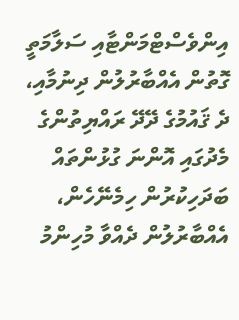އިންވެސްޓްމަންޓާއި ސަލާމަތީ ގޮތުން އެއްބާރުލުން ދިނުމާއި، ދެ ޤައުމުގެ ދޭދޭ ރައްޔިތުންގެ މެދުގައި އޮންނަ ގުޅުންތައް ބަދަހިކުރުން ހިމެނޭހެން، އެއްބާރުލުން ދެއްވާ މުހިންމު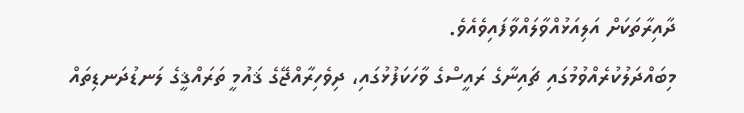ދާއިރާތަކަށް އަލިއަޅުއްވާލައްވާފައިވެއެވެ.
މިބައްދަލުކުރެއްވުމުގައި ޗައިނާގެ ރައީސްގެ ވާހަކަފުޅުގައި، ދިވެހިރާއްޖޭގެ ޤައުމީ ތަރައްޤީގެ ލަނޑުދަނޑިތައް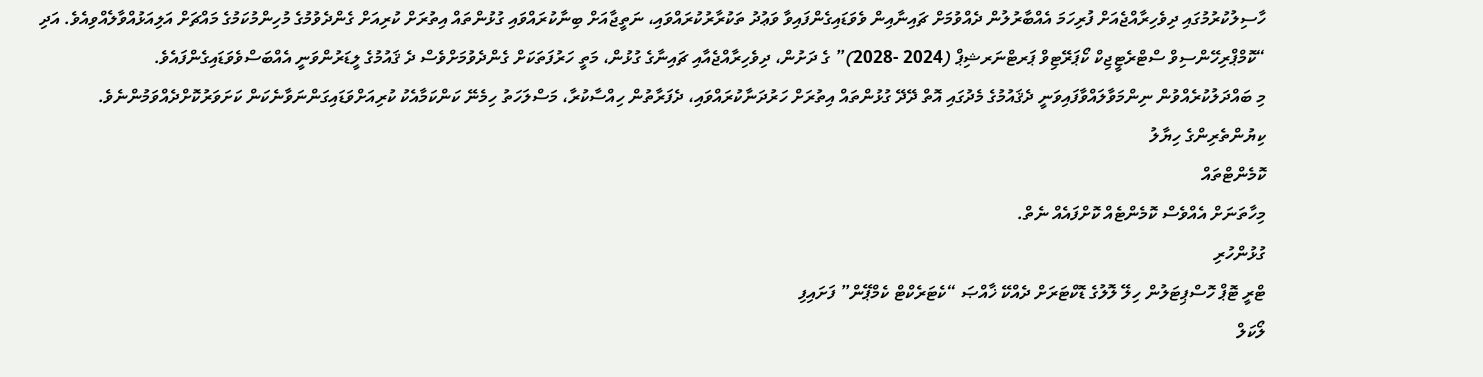ހާސިލުކުރުމުގައި ދިވެހިރާއްޖެއަށް ފުރިހަމަ އެއްބާރުލުން ދެއްވުމަށް ޗައިނާއިން ވެވަޑައިގެންފައިވާ ވަޢުދު ތަކުރާރުކުރައްވައި، ނަތީޖާއަށް ބިނާކުރައްވައި ގުޅުންތައް އިތުރަށް ކުރިއަށް ގެންދެވުމުގެ މުހިންމުކަމުގެ މައްޗަށް އަލިއަޅުއްވާލެއްވިއެވެ. އަދި “ކޮމްޕްރިހޭންސިވް ސްޓްރެޓީޖިކް ކޯޕަރޭޓިވް ޕަރޓްނަރޝިޕް (2024 -2028)” ގެ ދަށުން، ދިވެހިރާއްޖެއާއި ޗައިނާގެ ގުޅުން، މަތީ ހަރުފަތަކަށް ގެންދެވުމަށްވެސް ދެ ޤައުމުގެ ލީޑަރުންވަނީ އެއްބަސްވެވަޑައިގެންފައެވެ.
މި ބައްދަލުކުރެއްވުން ނިންމަވާލައްވާފައިވަނީ ދެޤައުމުގެ މެދުގައި އޮތް ދޭދޭ ގުޅުންތައް އިތުރަށް ހަރުދަނާކުރައްވައި، ދެފަރާތުން ހިއްސާކުރާ، މަސްލަހަތު ހިމެނޭ ކަންކަމާއެކު ކުރިއަށްވަޑައިގަންނަވާނެކަން ކަށަވަރުކޮށްދެއްވަމުންނެވެ.
ކިޔުންތެރިންގެ ހިޔާލު
ކޮމެންޓްތައް
މިހާތަނަށް އެއްވެސް ކޮމެންޓެއް ކޮށްފައެއް ނެތް.
ގުޅުންހުރި
ޓްރީ ޓޮޕް ހޮސްޕިޓަލުން ހިލޭ ލޮލުގެ ޑޮކްޓަރަށް ދެއްކޭ ޚާއްޞަ “ކެޓަރެކްޓް ކެމްޕޭން” ފަށައިފި
ލޯކަލް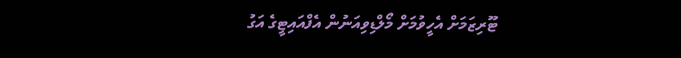ޓޫރިޒަމަށް އެހީވުމަށް މޯލްޑިވިއަނުން އެފްއައިޓީގެ އަގު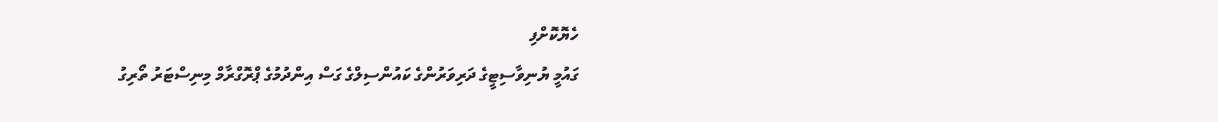ހެޔޮކޮށްފި
ގައުމީ ޔުނިވާސިޓީގެ ދަރިވަރުންގެ ކައުންސިލްގެ ގަސް އިންދުމުގެ ޕްރޮގްރާމް މިނިސްޓަރު ތޯރިގު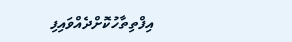އިފްތިތާހުކޮށްދެއްވައިފި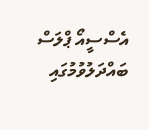އެސްސީއޯ ޕްލަސް ބައްދަލުވުމުގައި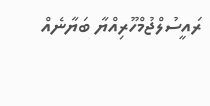ރައީސުލްޖުމްހޫރިއްޔާ ބަޔާނެއް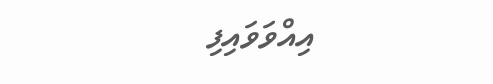އިއްވަވައިފި